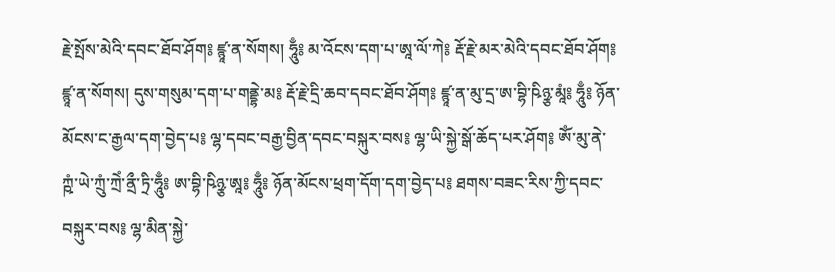རྗེ་སྤོས་མེའི་དབང་ཐོབ་ཤོག༔ ཛྙཱ་ན་སོགས། ཧཱུྃ༔ མ་འོངས་དག་པ་ཨཱ་ལོ་ཀེ༔ རྡོ་རྗེ་མར་མེའི་དབང་ཐོབ་ཤོག༔ ཛྙཱ་ན་སོགས། དུས་གསུམ་དག་པ་གནྡྷེ་མ༔ རྡོ་རྗེ་དྲི་ཆབ་དབང་ཐོབ་ཤོག༔ ཛྙཱ་ན་མུ་དྲ་ཨ་བྷི་ཥིཉྩ་མཱཾ༔ ཧཱུྃ༔ ཉོན་མོངས་ང་རྒྱལ་དག་བྱེད་པ༔ ལྷ་དབང་བརྒྱ་བྱིན་དབང་བསྐུར་བས༔ ལྷ་ཡི་སྐྱེ་སྒོ་ཆོད་པར་ཤོག༔ ཨོཾ་མུ་ནེ་ཀྵཾ་ཡེ་ཀྲུཾ་ཀྲེཾ་ནྲྀ་ཏྲི་ཧཱུྃ༔ ཨ་བྷི་ཥིཉྩ་ཨཱ༔ ཧཱུྃ༔ ཉོན་མོངས་ཕྲག་དོག་དག་བྱེད་པ༔ ཐགས་བཟང་རིས་ཀྱི་དབང་བསྐུར་བས༔ ལྷ་མིན་སྐྱེ་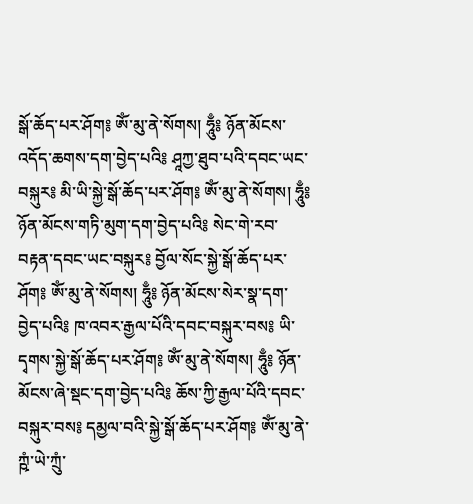སྒོ་ཆོད་པར་ཤོག༔ ཨོཾ་མུ་ནེ་སོགས། ཧཱུྃ༔ ཉོན་མོངས་འདོད་ཆགས་དག་བྱེད་པའི༔ ཤཱཀྱ་ཐུབ་པའི་དབང་ཡང་བསྐུར༔ མི་ཡི་སྐྱེ་སྒོ་ཆོད་པར་ཤོག༔ ཨོཾ་མུ་ནེ་སོགས། ཧཱུྃ༔ ཉོན་མོངས་གཏི་མུག་དག་བྱེད་པའི༔ སེང་གེ་རབ་བརྟན་དབང་ཡང་བསྐུར༔ བྱོལ་སོང་སྐྱེ་སྒོ་ཆོད་པར་ཤོག༔ ཨོཾ་མུ་ནེ་སོགས། ཧཱུྃ༔ ཉོན་མོངས་སེར་སྣ་དག་བྱེད་པའི༔ ཁ་འབར་རྒྱལ་པོའི་དབང་བསྐུར་བས༔ ཡི་དྭགས་སྐྱེ་སྒོ་ཆོད་པར་ཤོག༔ ཨོཾ་མུ་ནེ་སོགས། ཧཱུྃ༔ ཉོན་མོངས་ཞེ་སྡང་དག་བྱེད་པའི༔ ཆོས་ཀྱི་རྒྱལ་པོའི་དབང་བསྐུར་བས༔ དམྱལ་བའི་སྐྱེ་སྒོ་ཆོད་པར་ཤོག༔ ཨོཾ་མུ་ནེ་ཀྵཾ་ཡེ་ཀྲུཾ་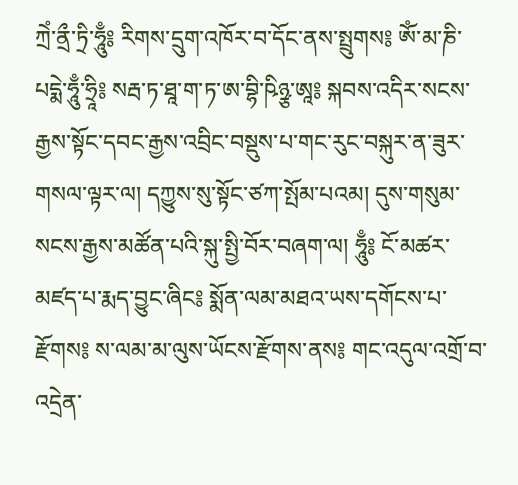ཀྲེཾ་ནྲྀ་ཏྲི་ཧཱུྃ༔ རིགས་དྲུག་འཁོར་བ་དོང་ནས་སྤྲུགས༔ ཨོཾ་མ་ཎི་པདྨེ་ཧཱུྃ་ཧྲཱི༔ སརྦ་ཏ་ཐཱ་ག་ཏ་ཨ་བྷི་ཥིཉྩ་ཨཱ༔ སྐབས་འདིར་སངས་རྒྱས་སྟོང་དབང་རྒྱས་འབྲིང་བསྡུས་པ་གང་རུང་བསྐུར་ན་ཟུར་གསལ་ལྟར་ལ། དཀྱུས་སུ་སྟོང་ཙཀ་སྤོམ་པའམ། དུས་གསུམ་སངས་རྒྱས་མཚོན་པའི་སྐུ་སྤྱི་བོར་བཞག་ལ། ཧཱུྃ༔ ངོ་མཚར་མཛད་པ་རྨད་བྱུང་ཞིང༔ སྨོན་ལམ་མཐའ་ཡས་དགོངས་པ་རྫོགས༔ ས་ལམ་མ་ལུས་ཡོངས་རྫོགས་ནས༔ གང་འདུལ་འགྲོ་བ་འདྲེན་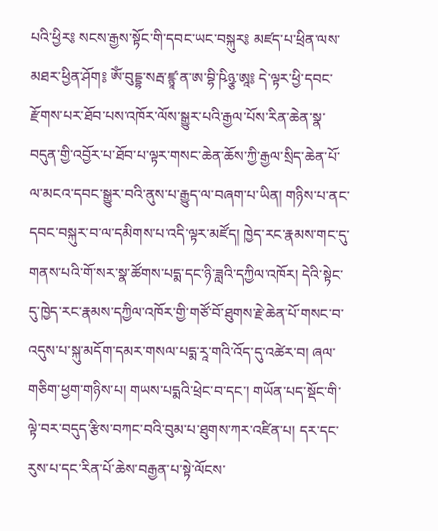པའི་ཕྱིར༔ སངས་རྒྱས་སྟོང་གི་དབང་ཡང་བསྐུར༔ མཛད་པ་ཕྲིན་ལས་མཐར་ཕྱིན་ཤོག༔ ཨོཾ་བུདྡྷ་སརྦ་ཛྙཱ་ན་ཨ་བྷི་ཥིཉྩ་ཨཱ༔ དེ་ལྟར་ཕྱི་དབང་རྫོགས་པར་ཐོབ་པས་འཁོར་ལོས་སྒྱུར་པའི་རྒྱལ་པོས་རིན་ཆེན་སྣ་བདུན་གྱི་འབྱོར་པ་ཐོབ་པ་ལྟར་གསང་ཆེན་ཆོས་ཀྱི་རྒྱལ་སྲིད་ཆེན་པོ་ལ་མངའ་དབང་སྒྱུར་བའི་ནུས་པ་རྒྱུད་ལ་བཞག་པ་ཡིན། གཉིས་པ་ནང་དབང་བསྐུར་བ་ལ་དམིགས་པ་འདི་ལྟར་མཛོད། ཁྱེད་རང་རྣམས་གང་དུ་གནས་པའི་གོ་སར་སྣ་ཚོགས་པདྨ་དང་ཉི་ཟླའི་དཀྱིལ་འཁོར། དེའི་སྟེང་དུ་ཁྱེད་རང་རྣམས་དཀྱིལ་འཁོར་གྱི་གཙོ་བོ་ཐུགས་རྗེ་ཆེན་པོ་གསང་བ་འདུས་པ་སྐུ་མདོག་དམར་གསལ་པདྨ་རཱ་གའི་འོད་དུ་འཚེར་བ། ཞལ་གཅིག་ཕྱག་གཉིས་པ། གཡས་པདྨའི་ཕྲེང་བ་དང་། གཡོན་པད་སྡོང་གི་ལྟེ་བར་བདུད་རྩིས་བཀང་བའི་བུམ་པ་ཐུགས་ཀར་འཛིན་པ། དར་དང་རུས་པ་དང་རིན་པོ་ཆེས་བརྒྱན་པ་སྟེ་ལོངས་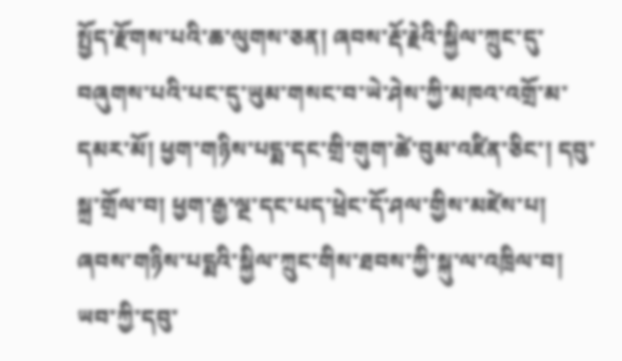སྤྱོད་རྫོགས་པའི་ཆ་ལུགས་ཅན། ཞབས་རྡོ་རྗེའི་སྐྱིལ་ཀྲུང་དུ་བཞུགས་པའི་པང་དུ་ཡུམ་གསང་བ་ཡེ་ཤེས་ཀྱི་མཁའ་འགྲོ་མ་དམར་མོ། ཕྱག་གཉིས་པདྨ་དང་གྲི་གུག་ཚེ་བུམ་འཛིན་ཅིང་། དབུ་སྐྲ་གྲོལ་བ། ཕྱག་རྒྱ་ལྔ་དང་པད་ཕྲེང་དོ་ཤལ་གྱིས་མཛེས་པ། ཞབས་གཉིས་པདྨའི་སྐྱིལ་ཀྲུང་གིས་ཐབས་ཀྱི་སྐུ་ལ་འཁྲིལ་བ། ཡབ་ཀྱི་དབུ་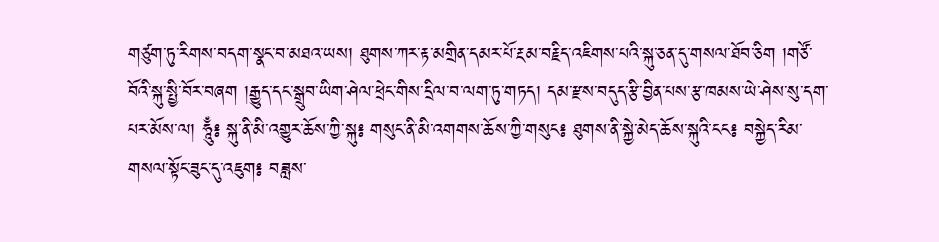གཙུག་ཏུ་རིགས་བདག་སྣང་བ་མཐའ་ཡས། ཐུགས་ཀར་རྟ་མགྲིན་དམར་པོ་རྔམ་བརྗིད་འཇིགས་པའི་སྐུ་ཅན་དུ་གསལ་ཐོབ་ཅིག །གཙོ་བོའི་སྐུ་སྤྱི་བོར་བཞག །རྒྱུད་དང་སྒྲུབ་ཡིག་ཤེལ་ཕྲེང་གིས་དྲིལ་བ་ལག་ཏུ་གཏད། དམ་རྫས་བདུད་རྩི་བྱིན་པས་རྩ་ཁམས་ཡེ་ཤེས་སུ་དག་པར་མོས་ལ། ཧཱུྃ༔ སྐུ་ནི་མི་འགྱུར་ཆོས་ཀྱི་སྐུ༔ གསུང་ནི་མི་འགགས་ཆོས་ཀྱི་གསུང༔ ཐུགས་ནི་སྐྱེ་མེད་ཆོས་སྐུའི་ངང༔ བསྐྱེད་རིམ་གསལ་སྟོང་ཟུང་དུ་འཇུག༔ བཟླས་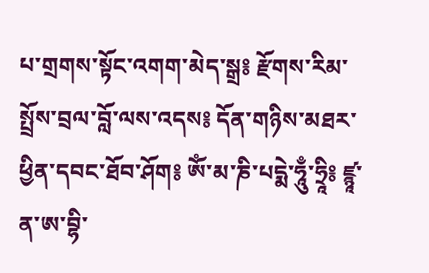པ་གྲགས་སྟོང་འགག་མེད་སྒྲ༔ རྫོགས་རིམ་སྤྲོས་བྲལ་བློ་ལས་འདས༔ དོན་གཉིས་མཐར་ཕྱིན་དབང་ཐོབ་ཤོག༔ ཨོཾ་མ་ཎི་པདྨེ་ཧཱུྃ་ཧྲཱི༔ ཛྙཱ་ན་ཨ་བྷི་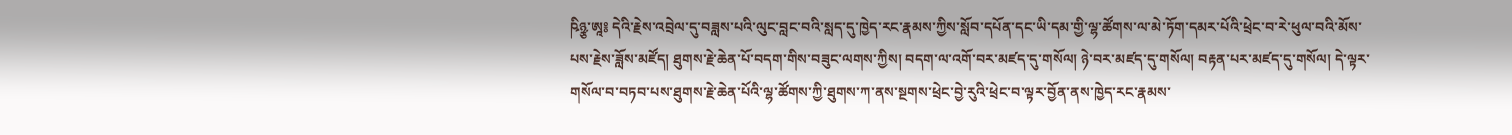ཥིཉྩ་ཨཱ༔ དེའི་རྗེས་འབྲེལ་དུ་བཟླས་པའི་ལུང་བླང་བའི་སླད་དུ་ཁྱེད་རང་རྣམས་ཀྱིས་སློབ་དཔོན་དང་ཡི་དམ་གྱི་ལྷ་ཚོགས་ལ་མེ་ཏོག་དམར་པོའི་ཕྲེང་བ་རེ་ཕུལ་བའི་མོས་པས་རྗེས་ཟློས་མཛོད། ཐུགས་རྗེ་ཆེན་པོ་བདག་གིས་བཟུང་ལགས་ཀྱིས། བདག་ལ་འགོ་བར་མཛད་དུ་གསོལ། ཉེ་བར་མཛད་དུ་གསོལ། བརྟན་པར་མཛད་དུ་གསོལ། དེ་ལྟར་གསོལ་བ་བཏབ་པས་ཐུགས་རྗེ་ཆེན་པོའི་ལྷ་ཚོགས་ཀྱི་ཐུགས་ཀ་ནས་སྔགས་ཕྲེང་བྱེ་རུའི་ཕྲེང་བ་ལྟར་བྱོན་ནས་ཁྱེད་རང་རྣམས་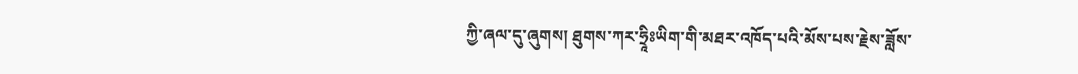ཀྱི་ཞལ་དུ་ཞུགས། ཐུགས་ཀར་ཧྲཱིཿཡིག་གི་མཐར་འཁོད་པའི་མོས་པས་རྗེས་ཟློས་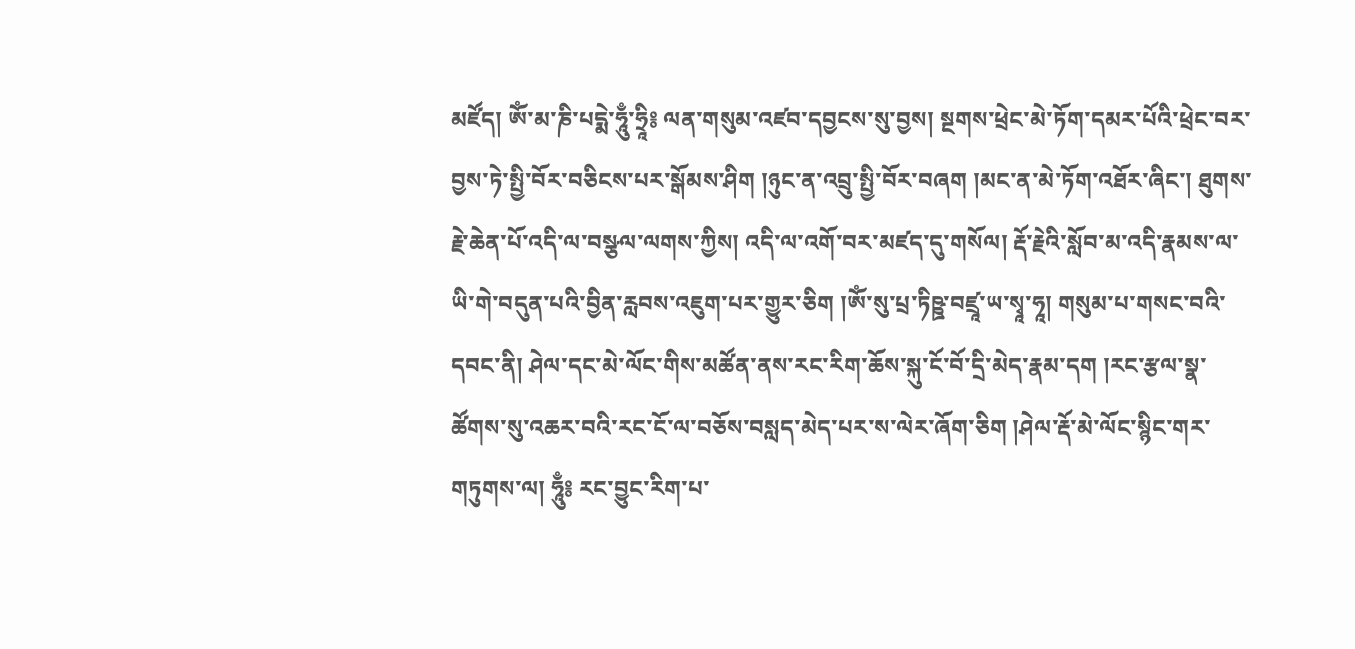མཛོད། ཨོཾ་མ་ཎི་པདྨེ་ཧཱུྃ་ཧྲཱི༔ ལན་གསུམ་འཛབ་དབྱངས་སུ་བྱས། སྔགས་ཕྲེང་མེ་ཏོག་དམར་པོའི་ཕྲེང་བར་བྱས་ཏེ་སྤྱི་བོར་བཅིངས་པར་སྒོམས་ཤིག །ཉུང་ན་འབྲུ་སྤྱི་བོར་བཞག །མང་ན་མེ་ཏོག་འཐོར་ཞིང་། ཐུགས་རྗེ་ཆེན་པོ་འདི་ལ་བསྩལ་ལགས་ཀྱིས། འདི་ལ་འགོ་བར་མཛད་དུ་གསོལ། རྡོ་རྗེའི་སློབ་མ་འདི་རྣམས་ལ་ཡི་གེ་བདུན་པའི་བྱིན་རླབས་འཇུག་པར་གྱུར་ཅིག །ཨོཾ་སུ་པྲ་ཏིཥྛ་བཛྲཱ་ཡ་སྭཱ་ཧཱ། གསུམ་པ་གསང་བའི་དབང་ནི། ཤེལ་དང་མེ་ལོང་གིས་མཚོན་ནས་རང་རིག་ཆོས་སྐུ་ངོ་བོ་དྲི་མེད་རྣམ་དག །རང་རྩལ་སྣ་ཚོགས་སུ་འཆར་བའི་རང་ངོ་ལ་བཅོས་བསླད་མེད་པར་ས་ལེར་ཞོག་ཅིག །ཤེལ་རྡོ་མེ་ལོང་སྙིང་གར་གཏུགས་ལ། ཧཱུྃ༔ རང་བྱུང་རིག་པ་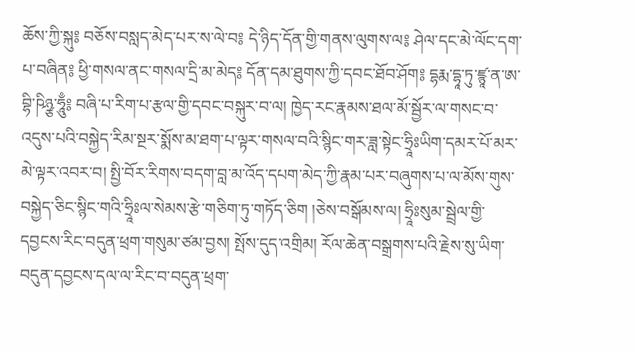ཆོས་ཀྱི་སྐུ༔ བཅོས་བསླད་མེད་པར་ས་ལེ་བ༔ དེ་ཉིད་དོན་གྱི་གནས་ལུགས་ལ༔ ཤེལ་དང་མེ་ལོང་དག་པ་བཞིན༔ ཕྱི་གསལ་ནང་གསལ་དྲི་མ་མེད༔ དོན་དམ་ཐུགས་ཀྱི་དབང་ཐོབ་ཤོག༔ དྷརྨ་དྷཱ་ཏུ་ཛྙཱ་ན་ཨ་བྷི་ཥིཉྩ་ཧཱུྃ༔ བཞི་པ་རིག་པ་རྩལ་གྱི་དབང་བསྐུར་བ་ལ། ཁྱེད་རང་རྣམས་ཐལ་མོ་སྦྱོར་ལ་གསང་བ་འདུས་པའི་བསྐྱེད་རིམ་སྔར་སྨོས་མ་ཐག་པ་ལྟར་གསལ་བའི་སྙིང་གར་ཟླ་སྟེང་ཧྲཱིཿཡིག་དམར་པོ་མར་མེ་ལྟར་འབར་བ། སྤྱི་བོར་རིགས་བདག་བླ་མ་འོད་དཔག་མེད་ཀྱི་རྣམ་པར་བཞུགས་པ་ལ་མོས་གུས་བསྐྱེད་ཅིང་སྙིང་གའི་ཧྲཱིཿལ་སེམས་རྩེ་གཅིག་ཏུ་གཏོད་ཅིག །ཅེས་བསྒོམས་ལ། ཧྲཱིཿསུམ་སྦྲེལ་གྱི་དབྱངས་རིང་བདུན་ཕྲག་གསུམ་ཙམ་བྱས། སྤོས་དུད་འགྲིམ། རོལ་ཆེན་བསྒྲགས་པའི་རྗེས་སུ་ཡིག་བདུན་དབྱངས་དལ་ལ་རིང་བ་བདུན་ཕྲག་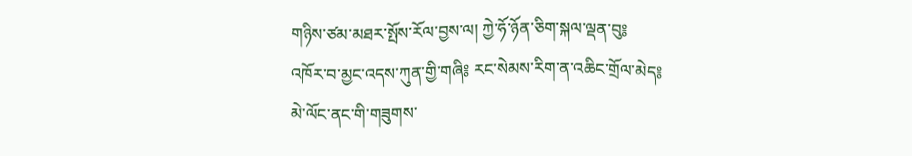གཉིས་ཙམ་མཐར་སྤོས་རོལ་བྱས་ལ། ཀྱེ་ཧོ་ཉོན་ཅིག་སྐལ་ལྡན་བུ༔ འཁོར་བ་མྱང་འདས་ཀུན་གྱི་གཞི༔ རང་སེམས་རིག་ན་འཆིང་གྲོལ་མེད༔ མེ་ལོང་ནང་གི་གཟུགས་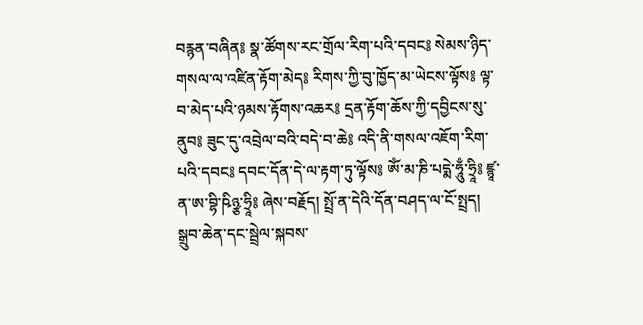བརྙན་བཞིན༔ སྣ་ཚོགས་རང་གྲོལ་རིག་པའི་དབང༔ སེམས་ཉིད་གསལ་ལ་འཛིན་རྟོག་མེད༔ རིགས་ཀྱི་བུ་ཁྱོད་མ་ཡེངས་ལྟོས༔ ལྟ་བ་མེད་པའི་ཉམས་རྟོགས་འཆར༔ དྲན་རྟོག་ཆོས་ཀྱི་དབྱིངས་སུ་ནུབ༔ ཟུང་དུ་འབྲེལ་བའི་བདེ་བ་ཆེ༔ འདི་ནི་གསལ་འཇོག་རིག་པའི་དབང༔ དབང་དོན་དེ་ལ་རྟག་ཏུ་ལྟོས༔ ཨོཾ་མ་ཎི་པདྨེ་ཧཱུྃ་ཧྲཱི༔ ཛྙཱ་ན་ཨ་བྷི་ཥིཉྩ་ཧྲཱི༔ ཞེས་བརྗོད། སྤྲོ་ན་དེའི་དོན་བཤད་ལ་ངོ་སྤྲད། སྒྲུབ་ཆེན་དང་སྦྲེལ་སྐབས་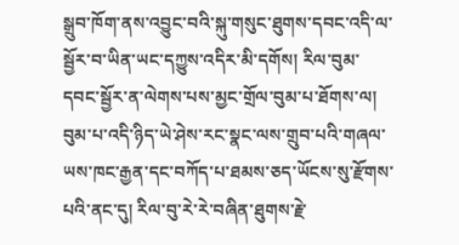སྒྲུབ་ཁོག་ནས་འབྱུང་བའི་སྐུ་གསུང་ཐུགས་དབང་འདི་ལ་སྦྱོར་བ་ཡིན་ཡང་དཀྱུས་འདིར་མི་དགོས། རིལ་བུམ་དབང་སྦྱོར་ན་ལེགས་པས་མྱང་གྲོལ་བུམ་པ་ཐོགས་ལ། བུམ་པ་འདི་ཉིད་ཡེ་ཤེས་རང་སྣང་ལས་གྲུབ་པའི་གཞལ་ཡས་ཁང་རྒྱན་དང་བཀོད་པ་ཐམས་ཅད་ཡོངས་སུ་རྫོགས་པའི་ནང་དུ། རིལ་བུ་རེ་རེ་བཞིན་ཐུགས་རྗེ་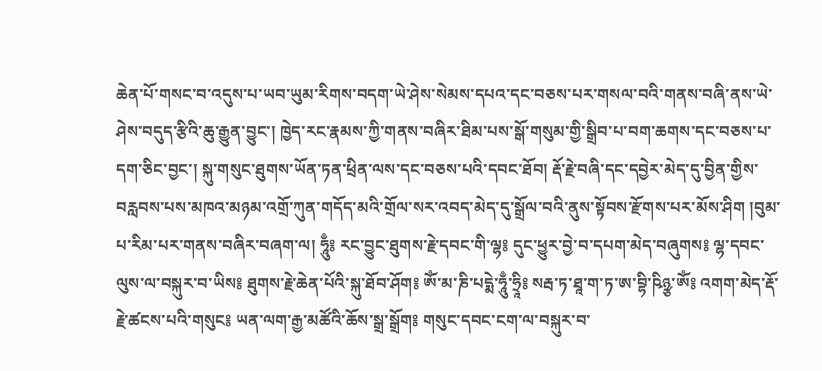ཆེན་པོ་གསང་བ་འདུས་པ་ཡབ་ཡུམ་རིགས་བདག་ཡེ་ཤེས་སེམས་དཔའ་དང་བཅས་པར་གསལ་བའི་གནས་བཞི་ནས་ཡེ་ཤེས་བདུད་རྩིའི་ཆུ་རྒྱུན་བྱུང་། ཁྱེད་རང་རྣམས་ཀྱི་གནས་བཞིར་ཐིམ་པས་སྒོ་གསུམ་གྱི་སྒྲིབ་པ་བག་ཆགས་དང་བཅས་པ་དག་ཅིང་བྱང་། སྐུ་གསུང་ཐུགས་ཡོན་ཏན་ཕྲིན་ལས་དང་བཅས་པའི་དབང་ཐོབ། རྡོ་རྗེ་བཞི་དང་དབྱེར་མེད་དུ་བྱིན་གྱིས་བརླབས་པས་མཁའ་མཉམ་འགྲོ་ཀུན་གདོད་མའི་གྲོལ་སར་འབད་མེད་དུ་སྒྲོལ་བའི་ནུས་སྟོབས་རྫོགས་པར་མོས་ཤིག །བུམ་པ་རིམ་པར་གནས་བཞིར་བཞག་ལ། ཧཱུྃ༔ རང་བྱུང་ཐུགས་རྗེ་དབང་གི་ལྷ༔ དུང་ཕྱུར་བྱེ་བ་དཔག་མེད་བཞུགས༔ ལྷ་དབང་ལུས་ལ་བསྐུར་བ་ཡིས༔ ཐུགས་རྗེ་ཆེན་པོའི་སྐུ་ཐོབ་ཤོག༔ ཨོཾ་མ་ཎི་པདྨེ་ཧཱུྃ་ཧྲཱི༔ སརྦ་ཏ་ཐཱ་ག་ཏ་ཨ་བྷི་ཥིཉྩ་ཨོཾ༔ འགག་མེད་རྡོ་རྗེ་ཚངས་པའི་གསུང༔ ཡན་ལག་རྒྱ་མཚོའི་ཆོས་སྒྲ་སྒྲོག༔ གསུང་དབང་ངག་ལ་བསྐུར་བ་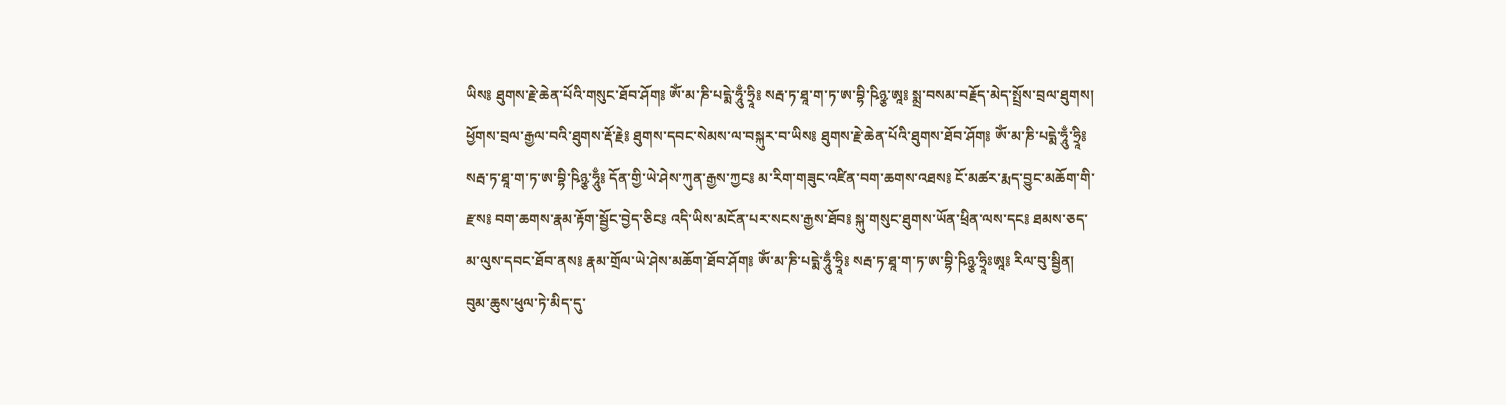ཡིས༔ ཐུགས་རྗེ་ཆེན་པོའི་གསུང་ཐོབ་ཤོག༔ ཨོཾ་མ་ཎི་པདྨེ་ཧཱུྃ་ཧྲཱི༔ སརྦ་ཏ་ཐཱ་ག་ཏ་ཨ་བྷི་ཥིཉྩ་ཨཱ༔ སྨྲ་བསམ་བརྗོད་མེད་སྤྲོས་བྲལ་ཐུགས། ཕྱོགས་བྲལ་རྒྱལ་བའི་ཐུགས་རྡོ་རྗེ༔ ཐུགས་དབང་སེམས་ལ་བསྐུར་བ་ཡིས༔ ཐུགས་རྗེ་ཆེན་པོའི་ཐུགས་ཐོབ་ཤོག༔ ཨོཾ་མ་ཎི་པདྨེ་ཧཱུྃ་ཧྲཱི༔ སརྦ་ཏ་ཐཱ་ག་ཏ་ཨ་བྷི་ཥིཉྩ་ཧཱུྃ༔ དོན་གྱི་ཡེ་ཤེས་ཀུན་རྒྱས་ཀྱང༔ མ་རིག་གཟུང་འཛིན་བག་ཆགས་འཐས༔ ངོ་མཚར་རྨད་བྱུང་མཆོག་གི་རྫས༔ བག་ཆགས་རྣམ་རྟོག་སྦྱོང་བྱེད་ཅིང༔ འདི་ཡིས་མངོན་པར་སངས་རྒྱས་ཐོབ༔ སྐུ་གསུང་ཐུགས་ཡོན་ཕྲིན་ལས་དང༔ ཐམས་ཅད་མ་ལུས་དབང་ཐོབ་ནས༔ རྣམ་གྲོལ་ཡེ་ཤེས་མཆོག་ཐོབ་ཤོག༔ ཨོཾ་མ་ཎི་པདྨེ་ཧཱུྃ་ཧྲཱི༔ སརྦ་ཏ་ཐཱ་ག་ཏ་ཨ་བྷི་ཥིཉྩ་ཧྲཱིཿཨཱ༔ རིལ་བུ་སྦྱིན། བུམ་ཆུས་ཕུལ་ཏེ་མིད་དུ་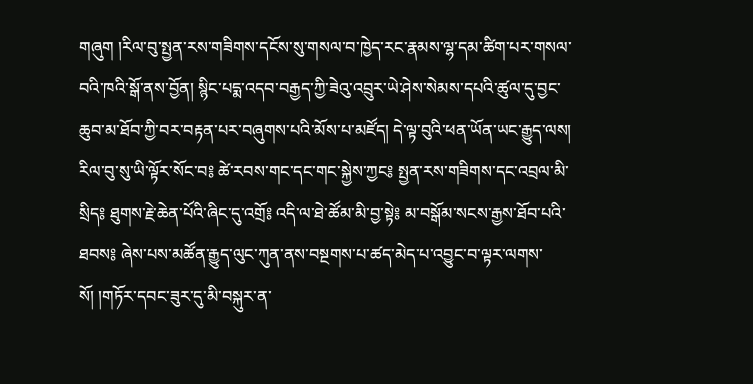གཞུག །རིལ་བུ་སྤྱན་རས་གཟིགས་དངོས་སུ་གསལ་བ་ཁྱེད་རང་རྣམས་ལྷ་དམ་ཚིག་པར་གསལ་བའི་ཁའི་སྒོ་ནས་བྱོན། སྙིང་པདྨ་འདབ་བརྒྱད་ཀྱི་ཟེའུ་འབྲུར་ཡེ་ཤེས་སེམས་དཔའི་ཚུལ་དུ་བྱང་ཆུབ་མ་ཐོབ་ཀྱི་བར་བརྟན་པར་བཞུགས་པའི་མོས་པ་མཛོད། དེ་ལྟ་བུའི་ཕན་ཡོན་ཡང་རྒྱུད་ལས། རིལ་བུ་སུ་ཡི་ལྟོར་སོང་བ༔ ཚེ་རབས་གང་དང་གང་སྐྱེས་ཀྱང༔ སྤྱན་རས་གཟིགས་དང་འབྲལ་མི་སྲིད༔ ཐུགས་རྗེ་ཆེན་པོའི་ཞིང་དུ་འགྲོ༔ འདི་ལ་ཐེ་ཚོམ་མི་བྱ་སྟེ༔ མ་བསྒོམ་སངས་རྒྱས་ཐོབ་པའི་ཐབས༔ ཞེས་པས་མཚོན་རྒྱུད་ལུང་ཀུན་ནས་བསྔགས་པ་ཚད་མེད་པ་འབྱུང་བ་ལྟར་ལགས་སོ། །གཏོར་དབང་ཟུར་དུ་མི་བསྐུར་ན་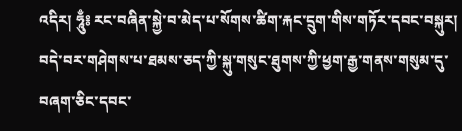འདིར། ཧཱུྃ༔ རང་བཞིན་སྐྱེ་བ་མེད་པ་སོགས་ཚིག་རྐང་དྲུག་གིས་གཏོར་དབང་བསྐུར། བདེ་བར་གཤེགས་པ་ཐམས་ཅད་ཀྱི་སྐུ་གསུང་ཐུགས་ཀྱི་ཕྱག་རྒྱ་གནས་གསུམ་དུ་བཞག་ཅིང་དབང་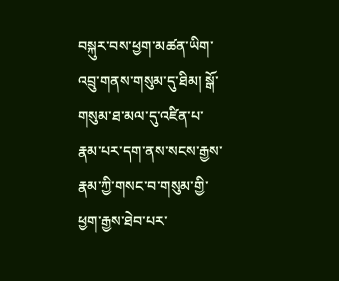བསྐུར་བས་ཕྱག་མཚན་ཡིག་འབྲུ་གནས་གསུམ་དུ་ཐིམ། སྒོ་གསུམ་ཐ་མལ་དུ་འཛིན་པ་རྣམ་པར་དག་ནས་སངས་རྒྱས་རྣམ་ཀྱི་གསང་བ་གསུམ་གྱི་ཕྱག་རྒྱས་ཐེབ་པར་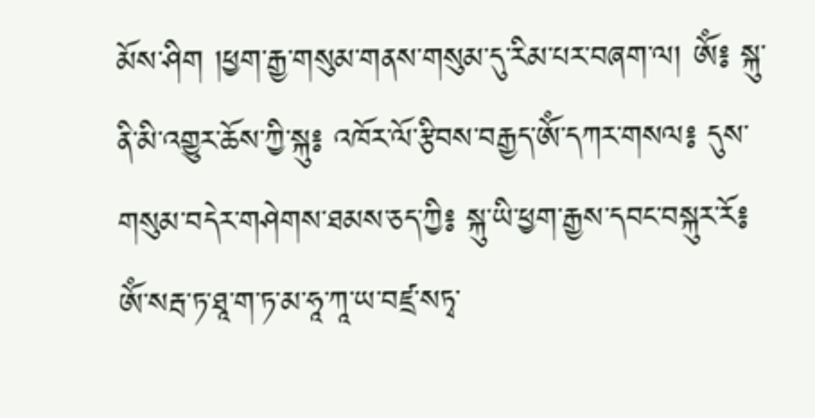མོས་ཤིག །ཕྱག་རྒྱ་གསུམ་གནས་གསུམ་དུ་རིམ་པར་བཞག་ལ། ཨོཾ༔ སྐུ་ནི་མི་འགྱུར་ཆོས་ཀྱི་སྐུ༔ འཁོར་ལོ་རྩིབས་བརྒྱད་ཨོཾ་དཀར་གསལ༔ དུས་གསུམ་བདེར་གཤེགས་ཐམས་ཅད་ཀྱི༔ སྐུ་ཡི་ཕྱག་རྒྱས་དབང་བསྐུར་རོ༔ ཨོཾ་སརྦ་ཏ་ཐཱ་ག་ཏ་མ་ཧཱ་ཀཱ་ཡ་བཛྲ་སཏྭ་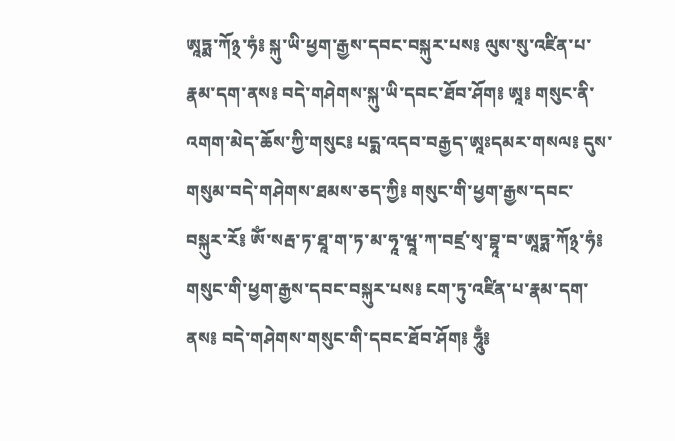ཨཱཏྨ་ཀོ྅་ཧཾ༔ སྐུ་ཡི་ཕྱག་རྒྱས་དབང་བསྐུར་པས༔ ལུས་སུ་འཛིན་པ་རྣམ་དག་ནས༔ བདེ་གཤེགས་སྐུ་ཡི་དབང་ཐོབ་ཤོག༔ ཨཱ༔ གསུང་ནི་འགག་མེད་ཆོས་ཀྱི་གསུང༔ པདྨ་འདབ་བརྒྱད་ཨཱཿདམར་གསལ༔ དུས་གསུམ་བདེ་གཤེགས་ཐམས་ཅད་ཀྱི༔ གསུང་གི་ཕྱག་རྒྱས་དབང་བསྐུར་རོ༔ ཨོཾ་སརྦ་ཏ་ཐཱ་ག་ཏ་མ་ཧཱ་ཝཱ་ཀ་བཛྲ་སྭ་བྷཱ་བ་ཨཱཏྨ་ཀོ྅་ཧཾ༔ གསུང་གི་ཕྱག་རྒྱས་དབང་བསྐུར་པས༔ ངག་ཏུ་འཛིན་པ་རྣམ་དག་ནས༔ བདེ་གཤེགས་གསུང་གི་དབང་ཐོབ་ཤོག༔ ཧཱུྃ༔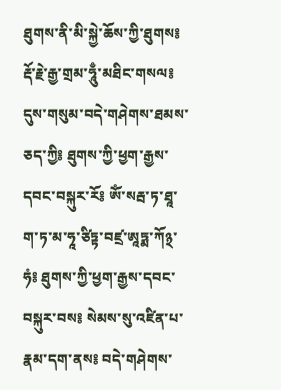ཐུགས་ནི་མི་སྐྱེ་ཆོས་ཀྱི་ཐུགས༔ རྡོ་རྗེ་རྒྱ་གྲམ་ཧཱུྃ་མཐིང་གསལ༔ དུས་གསུམ་བདེ་གཤེགས་ཐམས་ཅད་ཀྱི༔ ཐུགས་ཀྱི་ཕྱག་རྒྱས་དབང་བསྐུར་རོ༔ ཨོཾ་སརྦ་ཏ་ཐཱ་ག་ཏ་མ་ཧཱ་ཙིཏྟ་བཛྲ་ཨཱཏྨ་ཀོ྅་ཧཾ༔ ཐུགས་ཀྱི་ཕྱག་རྒྱས་དབང་བསྐུར་བས༔ སེམས་སུ་འཛིན་པ་རྣམ་དག་ནས༔ བདེ་གཤེགས་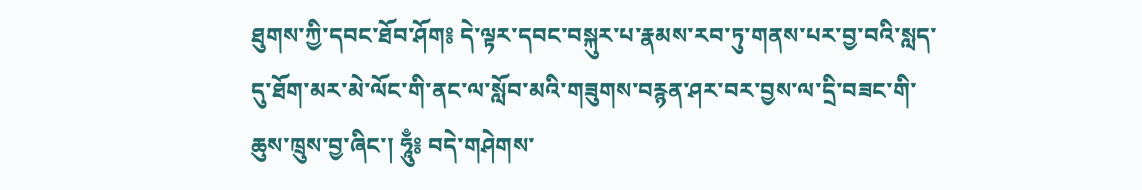ཐུགས་ཀྱི་དབང་ཐོབ་ཤོག༔ དེ་ལྟར་དབང་བསྐུར་པ་རྣམས་རབ་ཏུ་གནས་པར་བྱ་བའི་སླད་དུ་ཐོག་མར་མེ་ལོང་གི་ནང་ལ་སློབ་མའི་གཟུགས་བརྙན་ཤར་བར་བྱས་ལ་དྲི་བཟང་གི་ཆུས་ཁྲུས་བྱ་ཞིང་། ཧཱུྃ༔ བདེ་གཤེགས་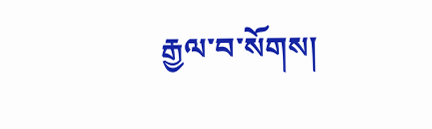རྒྱལ་བ་སོགས།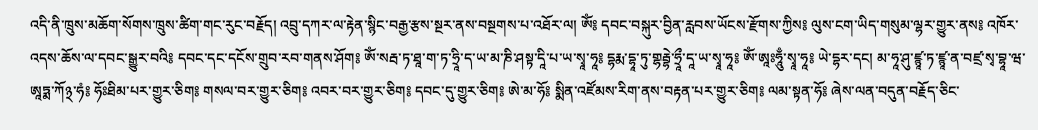འདི་ནི་ཁྲུས་མཆོག་སོགས་ཁྲུས་ཚིག་གང་རུང་བརྗོད། འབྲུ་དཀར་ལ་རྟེན་སྙིང་བརྒྱ་རྩས་སྔར་ནས་བསྔགས་པ་འཐོར་ལ། ཨོཾ༔ དབང་བསྐུར་བྱིན་རླབས་ཡོངས་རྫོགས་ཀྱིས༔ ལུས་ངག་ཡིད་གསུམ་ལྷར་གྱུར་ནས༔ འཁོར་འདས་ཆོས་ལ་དབང་སྒྱུར་བའི༔ དབང་དང་དངོས་གྲུབ་རབ་གནས་ཤོག༔ ཨོཾ་སརྦ་ཏ་ཐཱ་ག་ཏ་ཧྲཱི་ད་ཡ་མ་ཎི་ཤསྟ་དཱི་པ་ཡ་སྭཱ་ཧཱ༔ དྷརྨ་དྷཱ་ཏུ་གྷརྦྷེ་ཧྲཱྀ་དཱ་ཡ་སྭཱ་ཧཱ༔ ཨོཾ་ཨཱཿཧཱུྃ་སྭཱ་ཧཱ༔ ཡེ་དྷར་དང། མ་ཧཱ་ཤུ་ཛྙཱ་ཏ་ཛྙཱ་ན་བཛྲ་སྭ་བྷཱ་ཝ་ཨཱཏྨ་ཀོ྅་ཧཾ༔ ཧོཿཐིམ་པར་གྱུར་ཅིག༔ གསལ་བར་གྱུར་ཅིག༔ འབར་བར་གྱུར་ཅིག༔ དབང་དུ་གྱུར་ཅིག༔ ཨེ་མ་ཧོ༔ སྨིན་འཛོམས་རིག་ནས་བརྟན་པར་གྱུར་ཅིག༔ ལམ་སྟན་ཧོ༔ ཞེས་ལན་བདུན་བརྗོད་ཅིང་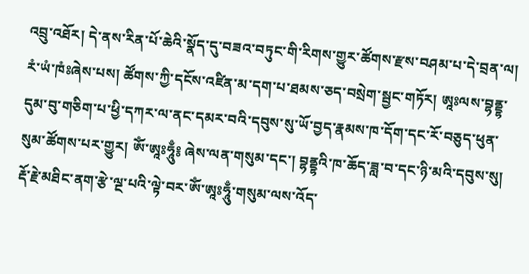འབྲུ་འཐོར། དེ་ནས་རིན་པོ་ཆེའི་སྣོད་དུ་བཟའ་བཏུང་གི་རིགས་གྱུར་ཚོགས་རྫས་བཤམ་པ་དེ་བྲན་ལ། རཾ་ཡཾ་ཁཾཿཞེས་པས། ཚོགས་ཀྱི་དངོས་འཛིན་མ་དག་པ་ཐམས་ཅད་བསྲེག་སྦྱང་གཏོར། ཨཱཿལས་བྷནྡྷ་དུམ་བུ་གཅིག་པ་ཕྱི་དཀར་ལ་ནང་དམར་བའི་དབུས་སུ་ཡོ་བྱད་རྣམས་ཁ་དོག་དང་རོ་བཅུད་ཕུན་སུམ་ཚོགས་པར་གྱུར། ཨོཾ་ཨཱཿཧཱུྃ༔ ཞེས་ལན་གསུམ་དང་། བྷནྡྷའི་ཁ་ཆོད་ཟླ་བ་དང་ཉི་མའི་དབུས་སུ། རྡོ་རྗེ་མཐིང་ནག་རྩེ་ལྔ་པའི་ལྟེ་བར་ཨོཾ་ཨཱཿཧཱུྃ་གསུམ་ལས་འོད་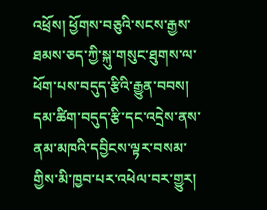འཕྲོས། ཕྱོགས་བཅུའི་སངས་རྒྱས་ཐམས་ཅད་ཀྱི་སྐུ་གསུང་ཐུགས་ལ་ཕོག་པས་བདུད་རྩིའི་རྒྱུན་བབས། དམ་ཚིག་བདུད་རྩི་དང་འདྲེས་ནས་ནམ་མཁའི་དབྱིངས་ལྟར་བསམ་གྱིས་མི་ཁྱབ་པར་འཕེལ་བར་གྱུར།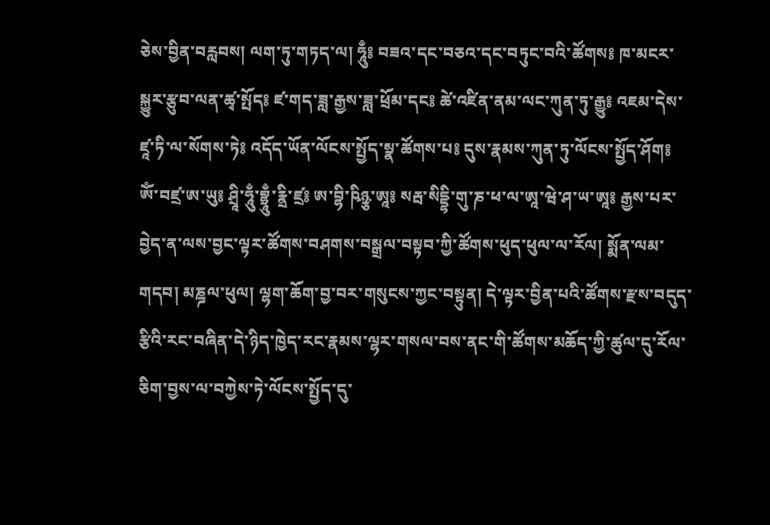ཅེས་བྱིན་བརླབས། ལག་ཏུ་གཏད་ལ། ཧཱུྃ༔ བཟའ་དང་བཅའ་དང་བཏུང་བའི་ཚོགས༔ ཁ་མངར་སྐྱུར་རྩུབ་ལན་ཚྭ་སྤོད༔ ཛ་གད་ཟླ་རྒྱས་ཟླ་ཕྲོམ་དང༔ ཚེ་འཛིན་ནམ་ལང་ཀུན་ཏུ་རྒྱུ༔ འཇམ་དེས་ཛཱ་ཏི་ལ་སོགས་ཏེ༔ འདོད་ཡོན་ལོངས་སྤྱོད་སྣ་ཚོགས་པ༔ དུས་རྣམས་ཀུན་ཏུ་ལོངས་སྤྱོད་ཤོག༔ ཨོཾ་བཛྲ་ཨ་ཡུ༔ ཤྲཱི་ཧཱུྃ་བྷྲཱུྃ་རྣྲི་ཛྲ༔ ཨ་བྷི་ཥིཉྩ་ཨཱ༔ སརྦ་སིདྡྷི་གུ་ཎ་ཕ་ལ་ཨཱ་ཝེ་ཤ་ཡ་ཨཱ༔ རྒྱས་པར་བྱེད་ན་ལས་བྱང་ལྟར་ཚོགས་བཤགས་བསྒྲལ་བསྟབ་ཀྱི་ཚོགས་ཕུད་ཕུལ་ལ་རོལ། སྨོན་ལམ་གདབ། མཎྜལ་ཕུལ། ལྷག་ཆོག་བྱ་བར་གསུངས་ཀྱང་བསྟུན། དེ་ལྟར་བྱིན་པའི་ཚོགས་རྫས་བདུད་རྩིའི་རང་བཞིན་དེ་ཉིད་ཁྱེད་རང་རྣམས་ལྷར་གསལ་བས་ནང་གི་ཚོགས་མཆོད་ཀྱི་ཚུལ་དུ་རོལ་ཅིག་བྱས་ལ་བཀྱེས་ཏེ་ལོངས་སྤྱོད་དུ་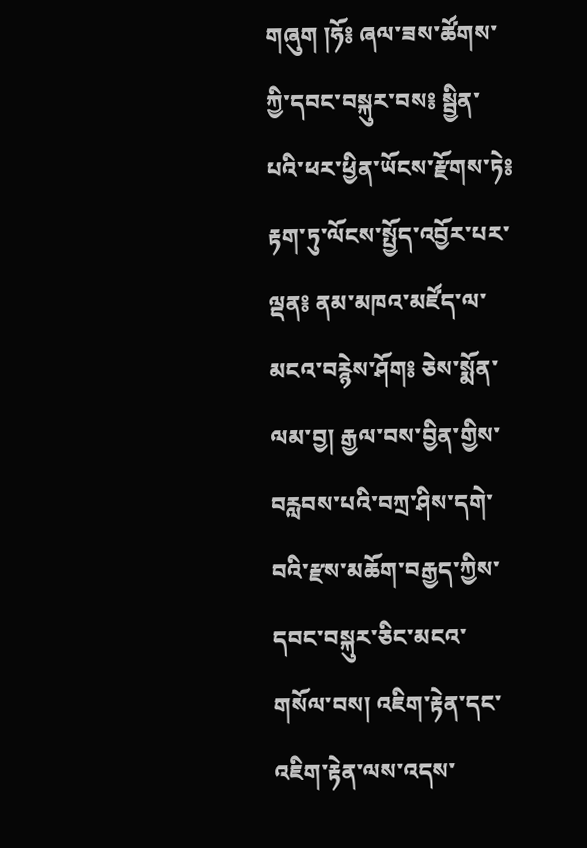གཞུག །ཧོ༔ ཞལ་ཟས་ཚོགས་ཀྱི་དབང་བསྐུར་བས༔ སྦྱིན་པའི་ཕར་ཕྱིན་ཡོངས་རྫོགས་ཏེ༔ རྟག་ཏུ་ལོངས་སྤྱོད་འབྱོར་པར་ལྡན༔ ནམ་མཁའ་མཛོད་ལ་མངའ་བརྙེས་ཤོག༔ ཅེས་སྨོན་ལམ་བྱ། རྒྱལ་བས་བྱིན་གྱིས་བརླབས་པའི་བཀྲ་ཤིས་དགེ་བའི་རྫས་མཆོག་བརྒྱད་ཀྱིས་དབང་བསྐུར་ཅིང་མངའ་གསོལ་བས། འཇིག་རྟེན་དང་འཇིག་རྟེན་ལས་འདས་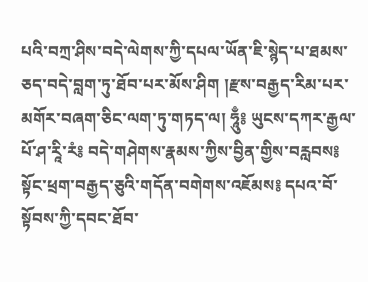པའི་བཀྲ་ཤིས་བདེ་ལེགས་ཀྱི་དཔལ་ཡོན་ཇི་སྙེད་པ་ཐམས་ཅད་བདེ་བླག་ཏུ་ཐོབ་པར་མོས་ཤིག །རྫས་བརྒྱད་རིམ་པར་མགོར་བཞག་ཅིང་ལག་ཏུ་གཏད་ལ། ཧཱུྃ༔ ཡུངས་དཀར་རྒྱལ་པོ་ཤ་རཱི་རཾ༔ བདེ་གཤེགས་རྣམས་ཀྱིས་བྱིན་གྱིས་བརླབས༔ སྟོང་ཕྲག་བརྒྱད་ཅུའི་གདོན་བགེགས་འཇོམས༔ དཔའ་བོ་སྟོབས་ཀྱི་དབང་ཐོབ་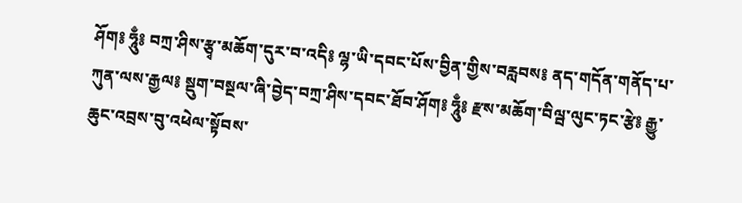ཤོག༔ ཧཱུྃ༔ བཀྲ་ཤིས་རྩྭ་མཆོག་དུར་བ་འདི༔ ལྷ་ཡི་དབང་པོས་བྱིན་གྱིས་བརླབས༔ ནད་གདོན་གནོད་པ་ཀུན་ལས་རྒྱལ༔ སྡུག་བསྔལ་ཞི་བྱེད་བཀྲ་ཤིས་དབང་ཐོབ་ཤོག༔ ཧཱུྃ༔ རྫས་མཆོག་བིལྦ་ལུང་ཏང་རྩེ༔ རྒྱུ་ཆུང་འབྲས་བུ་འཕེལ་སྟོབས་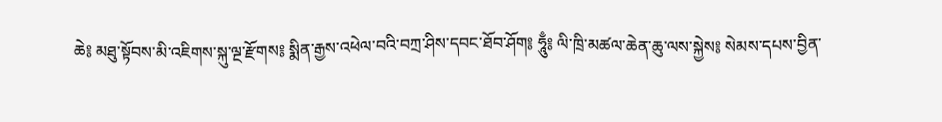ཆེ༔ མཐུ་སྟོབས་མི་འཇིགས་སྐུ་ལྔ་རྫོགས༔ སྨིན་རྒྱས་འཕེལ་བའི་བཀྲ་ཤིས་དབང་ཐོབ་ཤོག༔ ཧཱུྃ༔ ལི་ཁྲི་མཚལ་ཆེན་ཆུ་ལས་སྐྱེས༔ སེམས་དཔས་བྱིན་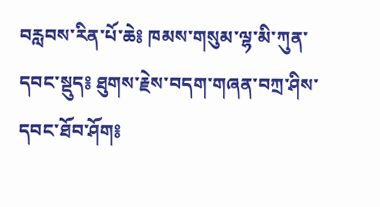བརླབས་རིན་པོ་ཆེ༔ ཁམས་གསུམ་ལྷ་མི་ཀུན་དབང་སྡུད༔ ཐུགས་རྗེས་བདག་གཞན་བཀྲ་ཤིས་དབང་ཐོབ་ཤོག༔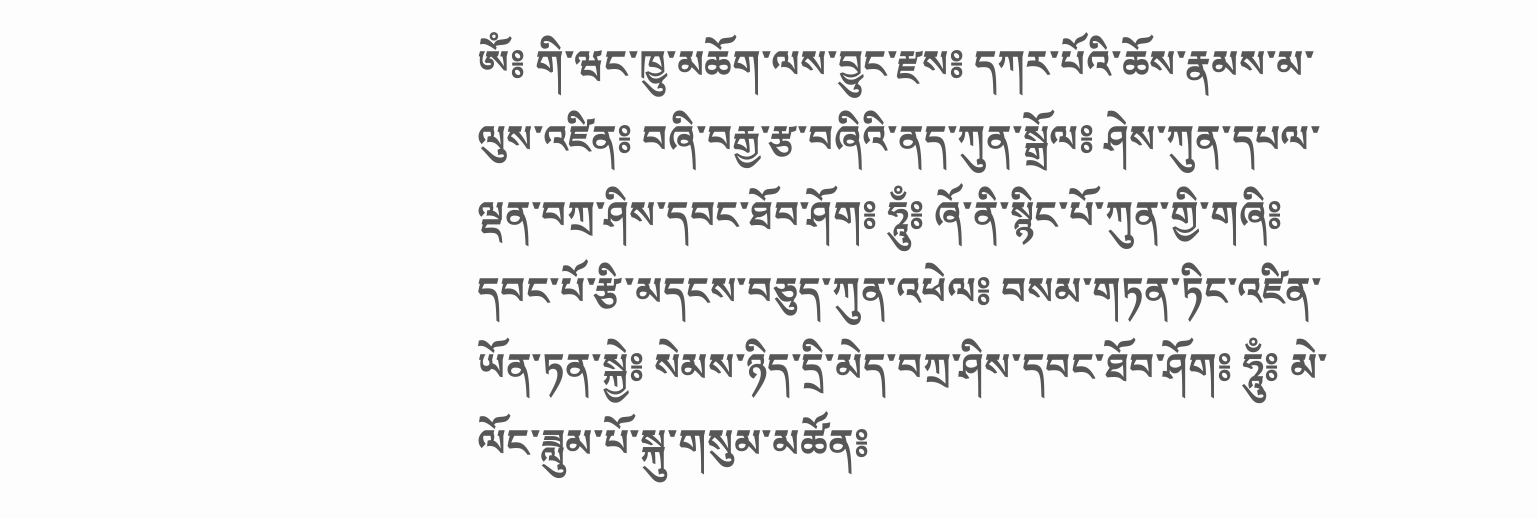ཨོཾ༔ གི་ཝང་ཁྱུ་མཆོག་ལས་བྱུང་རྫས༔ དཀར་པོའི་ཆོས་རྣམས་མ་ལུས་འཛིན༔ བཞི་བརྒྱ་རྩ་བཞིའི་ནད་ཀུན་སྒྲོལ༔ ཤེས་ཀུན་དཔལ་ལྡན་བཀྲ་ཤིས་དབང་ཐོབ་ཤོག༔ ཧཱུྃ༔ ཞོ་ནི་སྙིང་པོ་ཀུན་གྱི་གཞི༔ དབང་པོ་རྩི་མདངས་བཅུད་ཀུན་འཕེལ༔ བསམ་གཏན་ཏིང་འཛིན་ཡོན་ཏན་སྐྱེ༔ སེམས་ཉིད་དྲི་མེད་བཀྲ་ཤིས་དབང་ཐོབ་ཤོག༔ ཧཱུྃ༔ མེ་ལོང་ཟླུམ་པོ་སྐུ་གསུམ་མཚོན༔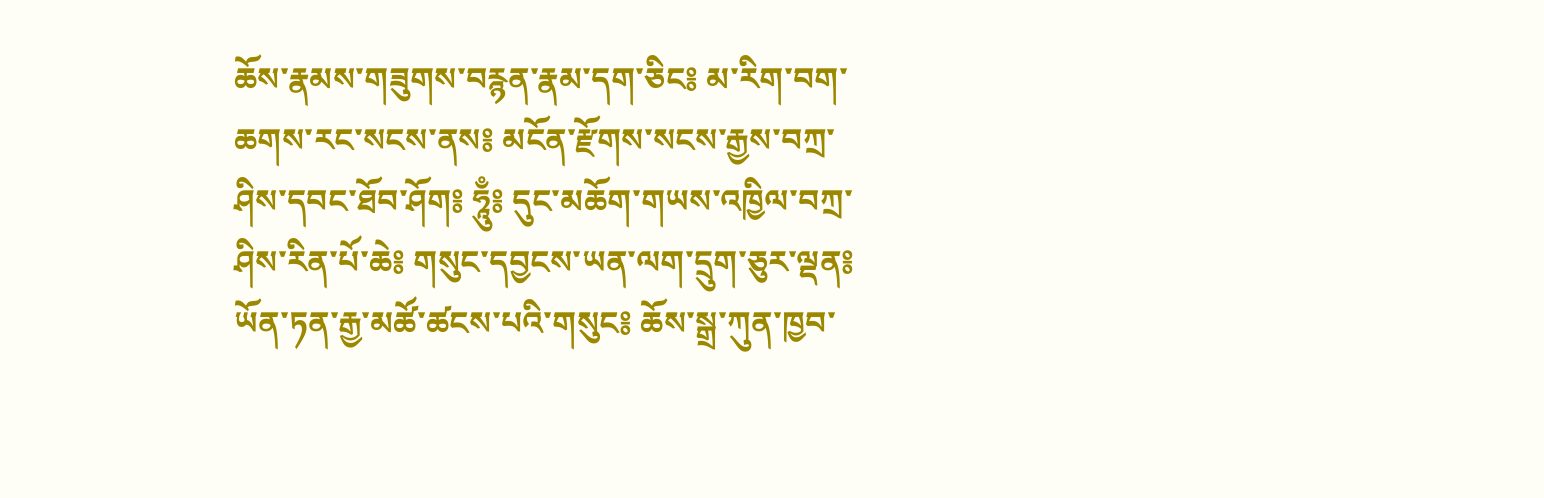ཆོས་རྣམས་གཟུགས་བརྙན་རྣམ་དག་ཅིང༔ མ་རིག་བག་ཆགས་རང་སངས་ནས༔ མངོན་རྫོགས་སངས་རྒྱས་བཀྲ་ཤིས་དབང་ཐོབ་ཤོག༔ ཧཱུྃ༔ དུང་མཆོག་གཡས་འཁྱིལ་བཀྲ་ཤིས་རིན་པོ་ཆེ༔ གསུང་དབྱངས་ཡན་ལག་དྲུག་ཅུར་ལྡན༔ ཡོན་ཏན་རྒྱ་མཚོ་ཚངས་པའི་གསུང༔ ཆོས་སྒྲ་ཀུན་ཁྱབ་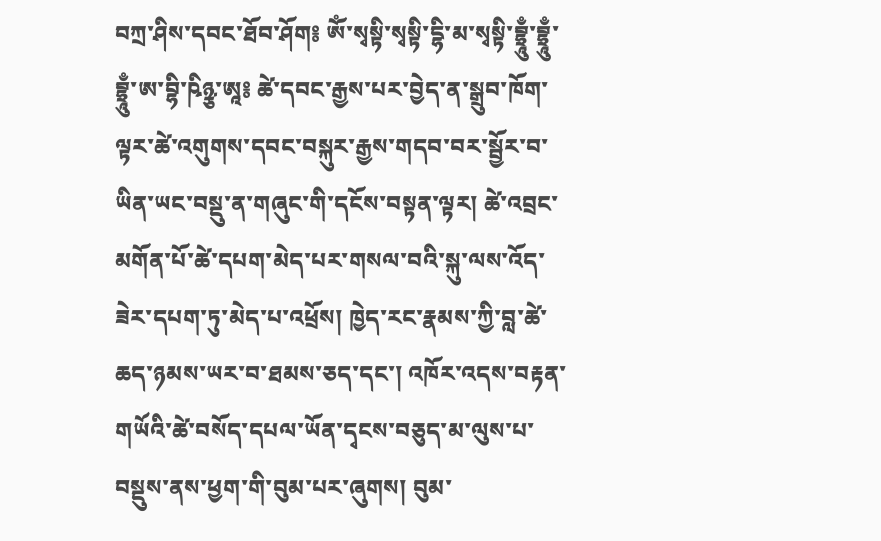བཀྲ་ཤིས་དབང་ཐོབ་ཤོག༔ ཨོཾ་སྭསྟི་སྭསྟི་དྷི་མ་སྭསྟི་བྷྲཱུྃ་བྷྲཱུྃ་བྷྲཱུྃ་ཨ་བྷི་ཥིཉྩ་ཨཱ༔ ཚེ་དབང་རྒྱས་པར་བྱེད་ན་སྒྲུབ་ཁོག་ལྟར་ཚེ་འགུགས་དབང་བསྐུར་རྒྱས་གདབ་བར་སྦྱོར་བ་ཡིན་ཡང་བསྡུ་ན་གཞུང་གི་དངོས་བསྟན་ལྟར། ཚེ་འབྲང་མགོན་པོ་ཚེ་དཔག་མེད་པར་གསལ་བའི་སྐུ་ལས་འོད་ཟེར་དཔག་ཏུ་མེད་པ་འཕྲོས། ཁྱེད་རང་རྣམས་ཀྱི་བླ་ཚེ་ཆད་ཉམས་ཡར་བ་ཐམས་ཅད་དང་། འཁོར་འདས་བརྟན་གཡོའི་ཚེ་བསོད་དཔལ་ཡོན་དྭངས་བཅུད་མ་ལུས་པ་བསྡུས་ནས་ཕྱག་གི་བུམ་པར་ཞུགས། བུམ་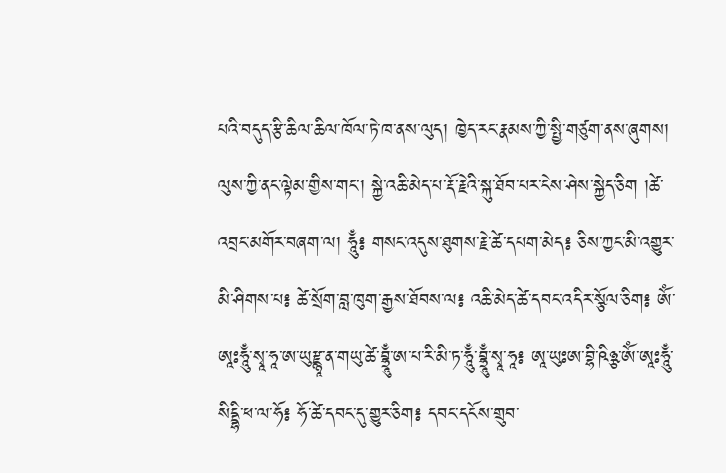པའི་བདུད་རྩི་ཆིལ་ཆིལ་ཁོལ་ཏེ་ཁ་ནས་ལུད། ཁྱེད་རང་རྣམས་ཀྱི་སྤྱི་གཙུག་ནས་ཞུགས། ལུས་ཀྱི་ནང་ལྟེམ་གྱིས་གང་། སྐྱེ་འཆི་མེད་པ་རྡོ་རྗེའི་སྐུ་ཐོབ་པར་ངེས་ཤེས་སྐྱེད་ཅིག །ཚེ་འབྲང་མགོར་བཞག་ལ། ཧཱུྃ༔ གསང་འདུས་ཐུགས་རྗེ་ཚེ་དཔག་མེད༔ ཅིས་ཀྱང་མི་འགྱུར་མི་ཤིགས་པ༔ ཚེ་སྲོག་བླ་ཁུག་རྒྱས་ཐོབས་ལ༔ འཆི་མེད་ཚེ་དབང་འདིར་སྩོལ་ཅིག༔ ཨོཾ་ཨཱཿཧཱུྃ་སྭཱ་ཧཱ་ཨ་ཡུརྫྙཱ་ན་གཡུ་ཚེ་བྷྲཱུྃ་ཨ་པ་རི་མི་ཏ་ཧཱུྃ་བྷྲཱུྃ་སྭཱ་ཧཱ༔ ཨཱ་ཡུཿཨ་བྷི་ཥིཉྩ་ཨོཾ་ཨཱཿཧཱུྃ་སིདྡྷི་ཕ་ལ་ཧོ༔ ཧོ་ཚེ་དབང་དུ་གྱུར་ཅིག༔ དབང་དངོས་གྲུབ་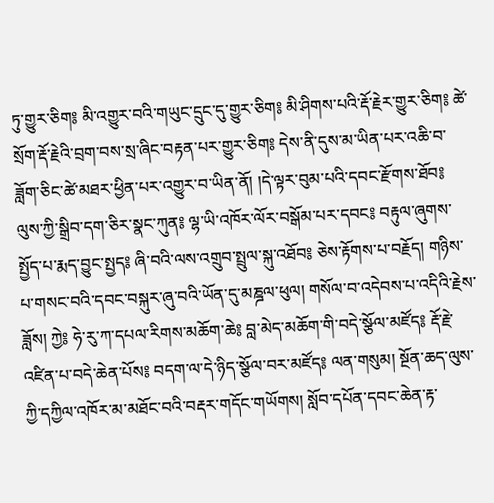ཏུ་གྱུར་ཅིག༔ མི་འགྱུར་བའི་གཡུང་དྲུང་དུ་གྱུར་ཅིག༔ མི་ཤིགས་པའི་རྡོ་རྗེར་གྱུར་ཅིག༔ ཚེ་སྲོག་རྡོ་རྗེའི་བྲག་བས་སྲ་ཞིང་བརྟན་པར་གྱུར་ཅིག༔ དེས་ནི་དུས་མ་ཡིན་པར་འཆི་བ་ཟློག་ཅིང་ཚེ་མཐར་ཕྱིན་པར་འགྱུར་བ་ཡིན་ནོ། །དེ་ལྟར་བུམ་པའི་དབང་རྫོགས་ཐོབ༔ ལུས་ཀྱི་སྒྲིབ་དག་ཅིར་སྣང་ཀུན༔ ལྷ་ཡི་འཁོར་ལོར་བསྒོམ་པར་དབང༔ བརྟུལ་ཞུགས་སྤྱོད་པ་རྨད་བྱུང་སྤྱད༔ ཞི་བའི་ལས་འགྲུབ་སྤྲུལ་སྐུ་འཐོབ༔ ཅེས་རྟོགས་པ་བརྗོད། གཉིས་པ་གསང་བའི་དབང་བསྐུར་ཞུ་བའི་ཡོན་དུ་མཎྜལ་ཕུལ། གསོལ་བ་འདེབས་པ་འདིའི་རྗེས་ཟློས། ཀྱེ༔ ཧེ་རུ་ཀ་དཔལ་རིགས་མཆོག་ཆེ༔ བླ་མེད་མཆོག་གི་བདེ་སྩོལ་མཛོད༔ རྡོ་རྗེ་འཛིན་པ་བདེ་ཆེན་པོས༔ བདག་ལ་དེ་ཉིད་སྩོལ་བར་མཛོད༔ ལན་གསུམ། སྔོན་ཆད་ལུས་ཀྱི་དཀྱིལ་འཁོར་མ་མཐོང་བའི་བརྡར་གདོང་གཡོགས། སློབ་དཔོན་དབང་ཆེན་རྟ་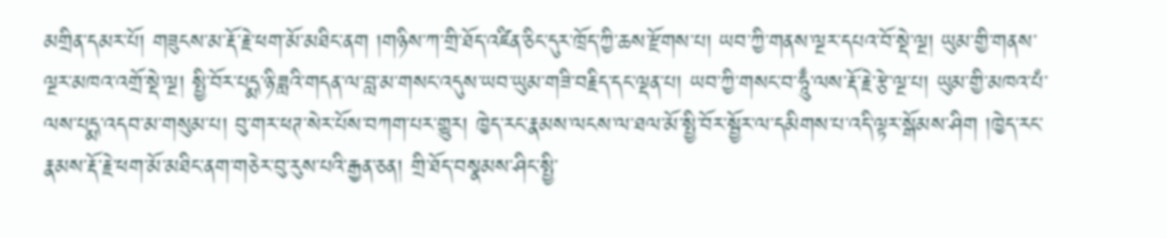མགྲིན་དམར་པོ། གཟུངས་མ་རྡོ་རྗེ་ཕག་མོ་མཐིང་ནག །གཉིས་ཀ་གྲི་ཐོད་འཛིན་ཅིང་དུར་ཁྲོད་ཀྱི་ཆས་རྫོགས་པ། ཡབ་ཀྱི་གནས་ལྔར་དཔའ་བོ་སྡེ་ལྔ། ཡུམ་གྱི་གནས་ལྔར་མཁའ་འགྲོ་སྡེ་ལྔ། སྤྱི་བོར་པདྨ་ཉི་ཟླའི་གདན་ལ་བླ་མ་གསང་འདུས་ཡབ་ཡུམ་གཟི་བརྗིད་དང་ལྡན་པ། ཡབ་ཀྱི་གསང་བ་ཧཱུྃ་ལས་རྡོ་རྗེ་རྩེ་ལྔ་པ། ཡུམ་གྱི་མཁའ་པཾ་ལས་པདྨ་འདབ་མ་གསུམ་པ། བུ་གར་ཕཊ་སེར་པོས་བཀག་པར་གྱུར། ཁྱེད་རང་རྣམས་ལངས་ལ་ཐལ་མོ་སྤྱི་བོར་སྦྱོར་ལ་དམིགས་པ་འདི་ལྟར་སྒོམས་ཤིག །ཁྱེད་རང་རྣམས་རྡོ་རྗེ་ཕག་མོ་མཐིང་ནག་གཅེར་བུ་རུས་པའི་རྒྱན་ཅན། གྲི་ཐོད་བསྣམས་ཤིང་སྤྱི་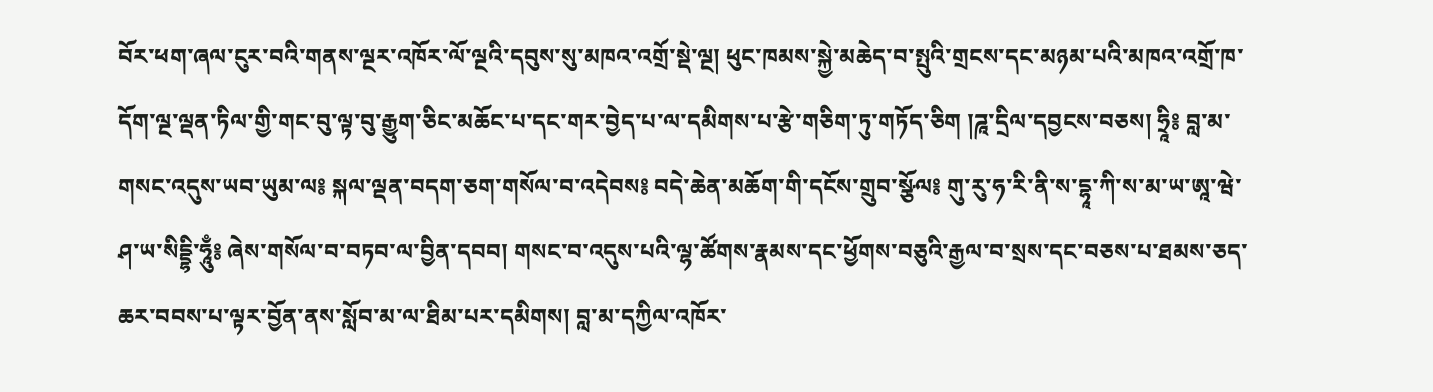བོར་ཕག་ཞལ་ངུར་བའི་གནས་ལྔར་འཁོར་ལོ་ལྔའི་དབུས་སུ་མཁའ་འགྲོ་སྡེ་ལྔ། ཕུང་ཁམས་སྐྱེ་མཆེད་བ་སྤུའི་གྲངས་དང་མཉམ་པའི་མཁའ་འགྲོ་ཁ་དོག་ལྔ་ལྡན་ཏིལ་གྱི་གང་བུ་ལྟ་བུ་རྒྱུག་ཅིང་མཆོང་པ་དང་གར་བྱེད་པ་ལ་དམིགས་པ་རྩེ་གཅིག་ཏུ་གཏོད་ཅིག །ཌཱ་དྲིལ་དབྱངས་བཅས། ཧྲཱི༔ བླ་མ་གསང་འདུས་ཡབ་ཡུམ་ལ༔ སྐལ་ལྡན་བདག་ཅག་གསོལ་བ་འདེབས༔ བདེ་ཆེན་མཆོག་གི་དངོས་གྲུབ་སྩོལ༔ གུ་རུ་ཧ་རི་ནི་ས་དྷཱ་ཀི་ས་མ་ཡ་ཨཱ་ཝེ་ཤ་ཡ་སིདྡྷི་ཧཱུྃ༔ ཞེས་གསོལ་བ་བཏབ་ལ་བྱིན་དབབ། གསང་བ་འདུས་པའི་ལྷ་ཚོགས་རྣམས་དང་ཕྱོགས་བཅུའི་རྒྱལ་བ་སྲས་དང་བཅས་པ་ཐམས་ཅད་ཆར་བབས་པ་ལྟར་བྱོན་ནས་སློབ་མ་ལ་ཐིམ་པར་དམིགས། བླ་མ་དཀྱིལ་འཁོར་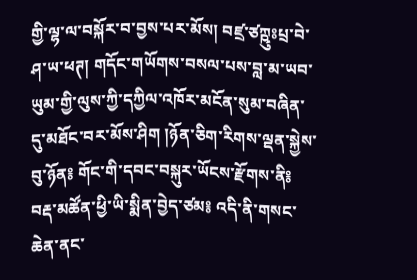གྱི་ལྷ་ལ་བསྐོར་བ་བྱས་པར་མོས། བཛྲ་ཙཀྵུཿཔྲ་བེ་ཤ་ཡ་ཕཊ། གདོང་གཡོགས་བསལ་པས་བླ་མ་ཡབ་ཡུམ་གྱི་ལུས་ཀྱི་དཀྱིལ་འཁོར་མངོན་སུམ་བཞིན་དུ་མཐོང་བར་མོས་ཤིག །ཉོན་ཅིག་རིགས་ལྡན་སྐྱེས་བུ་ཉོན༔ གོང་གི་དབང་བསྐུར་ཡོངས་རྫོགས་ནི༔ བརྡ་མཚོན་ཕྱི་ཡི་སྨིན་བྱེད་ཙམ༔ འདི་ནི་གསང་ཆེན་ནང་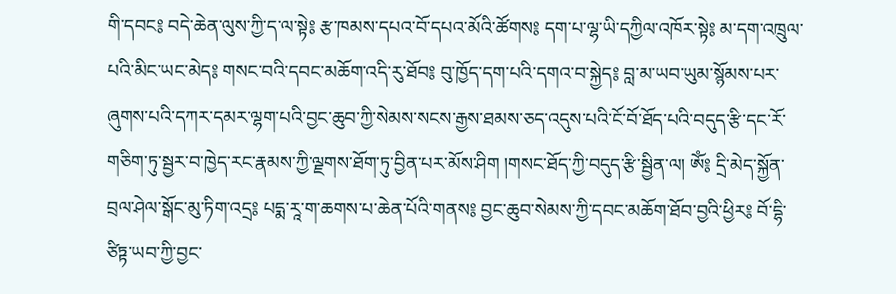གི་དབང༔ བདེ་ཆེན་ལུས་ཀྱི་ད་ལ་སྟེ༔ རྩ་ཁམས་དཔའ་བོ་དཔའ་མོའི་ཚོགས༔ དག་པ་ལྷ་ཡི་དཀྱིལ་འཁོར་སྟེ༔ མ་དག་འཁྲུལ་པའི་མིང་ཡང་མེད༔ གསང་བའི་དབང་མཆོག་འདི་རུ་ཐོབ༔ བུ་ཁྱོད་དག་པའི་དགའ་བ་སྐྱེད༔ བླ་མ་ཡབ་ཡུམ་སྙོམས་པར་ཞུགས་པའི་དཀར་དམར་ལྷག་པའི་བྱང་ཆུབ་ཀྱི་སེམས་སངས་རྒྱས་ཐམས་ཅད་འདུས་པའི་ངོ་བོ་ཐོད་པའི་བདུད་རྩི་དང་རོ་གཅིག་ཏུ་སྦྱར་བ་ཁྱེད་རང་རྣམས་ཀྱི་ལྗགས་ཐོག་ཏུ་བྱིན་པར་མོས་ཤིག །གསང་ཐོད་ཀྱི་བདུད་རྩི་སྦྱིན་ལ། ཨོཾ༔ དྲི་མེད་སྐྱོན་བྲལ་ཤེལ་སྒོང་མུ་ཏིག་འདྲ༔ པདྨ་རཱ་ག་ཆགས་པ་ཆེན་པོའི་གནས༔ བྱང་ཆུབ་སེམས་ཀྱི་དབང་མཆོག་ཐོབ་བྱའི་ཕྱིར༔ བོ་དྷི་ཙིཏྟ་ཡབ་ཀྱི་བྱང་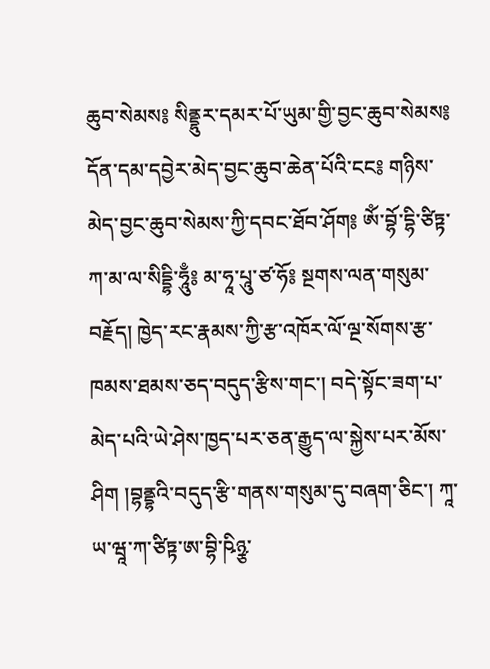ཆུབ་སེམས༔ སིནྡྷུར་དམར་པོ་ཡུམ་གྱི་བྱང་ཆུབ་སེམས༔ དོན་དམ་དབྱེར་མེད་བྱང་ཆུབ་ཆེན་པོའི་ངང༔ གཉིས་མེད་བྱང་ཆུབ་སེམས་ཀྱི་དབང་ཐོབ་ཤོག༔ ཨོཾ་བྷོ་དྷི་ཙིཏྟ་ཀ་མ་ལ་སིདྡྷི་ཧཱུྃ༔ མ་ཧཱ་པཱུ་ཙ་ཧོ༔ སྔགས་ལན་གསུམ་བརྗོད། ཁྱེད་རང་རྣམས་ཀྱི་རྩ་འཁོར་ལོ་ལྔ་སོགས་རྩ་ཁམས་ཐམས་ཅད་བདུད་རྩིས་གང་། བདེ་སྟོང་ཟག་པ་མེད་པའི་ཡེ་ཤེས་ཁྱད་པར་ཅན་རྒྱུད་ལ་སྐྱེས་པར་མོས་ཤིག །བྷནྡྷའི་བདུད་རྩི་གནས་གསུམ་དུ་བཞག་ཅིང་། ཀཱ་ཡ་ཝཱ་ཀ་ཙིཏྟ་ཨ་བྷི་ཥིཉྩ་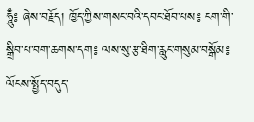ཧཱུྃ༔ ཞེས་བརྗོད། ཁྱོད་ཀྱིས་གསང་བའི་དབང་ཐོབ་པས༔ ངག་གི་སྒྲིབ་པ་བག་ཆགས་དག༔ ལས་སུ་རྩ་ཐིག་རླུང་གསུམ་བསྒོམ༔ ལོངས་སྤྱོད་བདུད་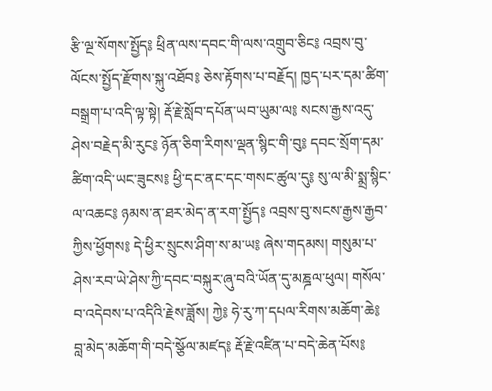རྩི་ལྔ་སོགས་སྤྱོད༔ ཕྲིན་ལས་དབང་གི་ལས་འགྲུབ་ཅིང༔ འབྲས་བུ་ལོངས་སྤྱོད་རྫོགས་སྐུ་འཐོབ༔ ཅེས་རྟོགས་པ་བརྗོད། ཁྱད་པར་དམ་ཚིག་བསྒྲག་པ་འདི་ལྟ་སྟེ། རྡོ་རྗེ་སློབ་དཔོན་ཡབ་ཡུམ་ལ༔ སངས་རྒྱས་འདུ་ཤེས་བརྗེད་མི་རུང༔ ཉོན་ཅིག་རིགས་ལྡན་སྙིང་གི་བུ༔ དབང་སྲོག་དམ་ཚིག་འདི་ཡང་ཟུངས༔ ཕྱི་དང་ནང་དང་གསང་ཚུལ་དུ༔ སུ་ལ་མི་སྨྲ་སྙིང་ལ་འཆང༔ ཉམས་ན་ཐར་མེད་ན་རག་སྤྱོད༔ འབྲས་བུ་སངས་རྒྱས་རྒྱབ་ཀྱིས་ཕྱོགས༔ དེ་ཕྱིར་སྲུངས་ཤིག་ས་མ་ཡ༔ ཞེས་གདམས། གསུམ་པ་ཤེས་རབ་ཡེ་ཤེས་ཀྱི་དབང་བསྐུར་ཞུ་བའི་ཡོན་དུ་མཎྜལ་ཕུལ། གསོལ་བ་འདེབས་པ་འདིའི་རྗེས་ཟློས། ཀྱེ༔ ཧེ་རུ་ཀ་དཔལ་རིགས་མཆོག་ཆེ༔ བླ་མེད་མཆོག་གི་བདེ་སྩོལ་མཛད༔ རྡོ་རྗེ་འཛིན་པ་བདེ་ཆེན་པོས༔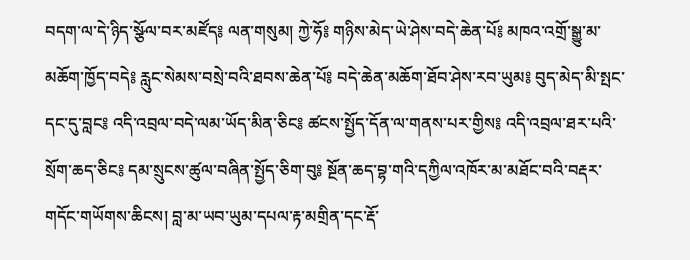བདག་ལ་དེ་ཉིད་སྩོལ་བར་མཛོད༔ ལན་གསུམ། ཀྱེ་ཧོ༔ གཉིས་མེད་ཡེ་ཤེས་བདེ་ཆེན་པོ༔ མཁའ་འགྲོ་སྒྱུ་མ་མཆོག་ཁྱོད་བདེ༔ རླུང་སེམས་བསྲེ་བའི་ཐབས་ཆེན་པོ༔ བདེ་ཆེན་མཆོག་ཐོབ་ཤེས་རབ་ཡུམ༔ བུད་མེད་མི་སྤང་དང་དུ་བླང༔ འདི་འབྲལ་བདེ་ལམ་ཡོད་མིན་ཅིང༔ ཚངས་སྤྱོད་དོན་ལ་གནས་པར་གྱིས༔ འདི་འབྲལ་ཐར་པའི་སྲོག་ཆད་ཅིང༔ དམ་སྲུངས་ཚུལ་བཞིན་སྤྱོད་ཅིག་བུ༔ སྔོན་ཆད་བྷ་གའི་དཀྱིལ་འཁོར་མ་མཐོང་བའི་བརྡར་གདོང་གཡོགས་ཆིངས། བླ་མ་ཡབ་ཡུམ་དཔལ་རྟ་མགྲིན་དང་རྡོ་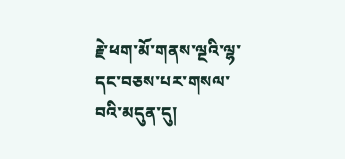རྗེ་ཕག་མོ་གནས་ལྔའི་ལྷ་དང་བཅས་པར་གསལ་བའི་མདུན་དུ།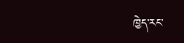ཁྱེད་རང་